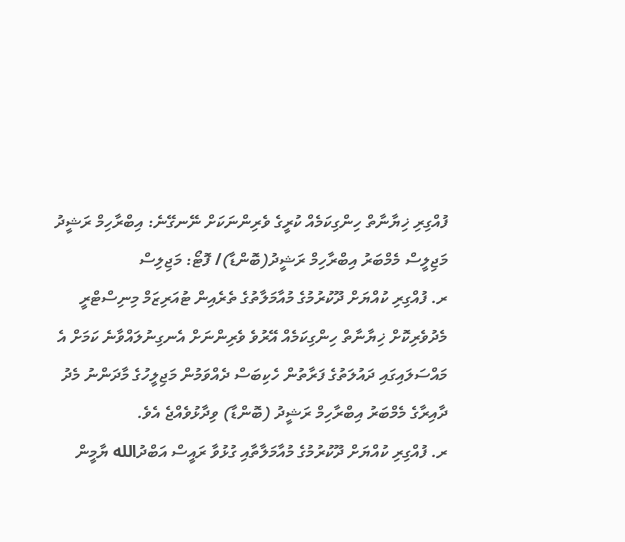ފުއްގިރި ޚިޔާނާތް ހިންގިކަމެއް ކުރީގެ ވެރިންނަކަށް ނޭނގޭނެ: އިބްރާހިމް ރަޝީދު
މަޖިލީސް މެމްބަރު އިބްރާހިމް ރަޝީދު(ބޮންޑާ)/ ފޮޓޯ: މަޖިލިސް
ރ. ފުއްގިރި ކުއްޔަށް ދޫކުރުމުގެ މުއާމަލާތުގެ ތެރެއިން ޓުއަރިޒަމް މިނިސްޓްރީ މެދުވެރިކޮށް ޚިޔާނާތް ހިންގިކަމެއް އޭރުވެ ވެރިންނަށް އެނގިނުލައްވާނެ ކަމަށް އެ މައްސަލައިގައި ދައުލަތުގެ ފަރާތުން ހެކިބަސް ދެއްވަމުން މަޖިލީހުގެ މާދަންނު މެދު ދާއިރާގެ މެމްބަރު އިބްރާހިމް ރަޝީދު (ބޮންޑާ) ވިދާޅުވެއްޖެ އެވެ.
ރ. ފުއްގިރި ކުއްޔަށް ދޫކުރުމުގެ މުއާމަލާތާއި ގުޅުވާ ރައީސް އަބްދުالله ޔާމީން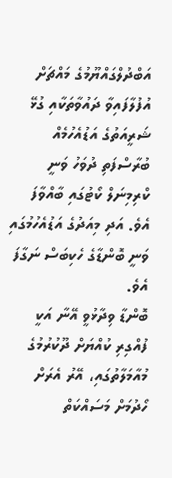އަބްދުލްގައްޔޫމުގެ މައްޗަށް އުފުލާފައިވާ ދައުވާތަކާއި ގުޅޭ ޝަރީއަތުގެ އަޑުއެހުމެއް ބުރާސްފަތި ދުވަހު ވަނީ ކްރިމިނަލް ކޯޓުގައި ބާއްވާފަ އެވެ. އަދި މިއަދުގެ އަޑުއެހުމުގައި ވަނީ ބޮންޑާގެ ހެކިބަސް ނަގާފަ އެވެ.
ބޮންޑާ ވިދާޅުވީ އޭނާ އަކީ ފުއްގިރި ކުއްޔަށް ދޫކުރުމުގެ މުއާމަލާތުގައި، އޭރު އެރަށް ހޯދުމަށް މަސައްކަތް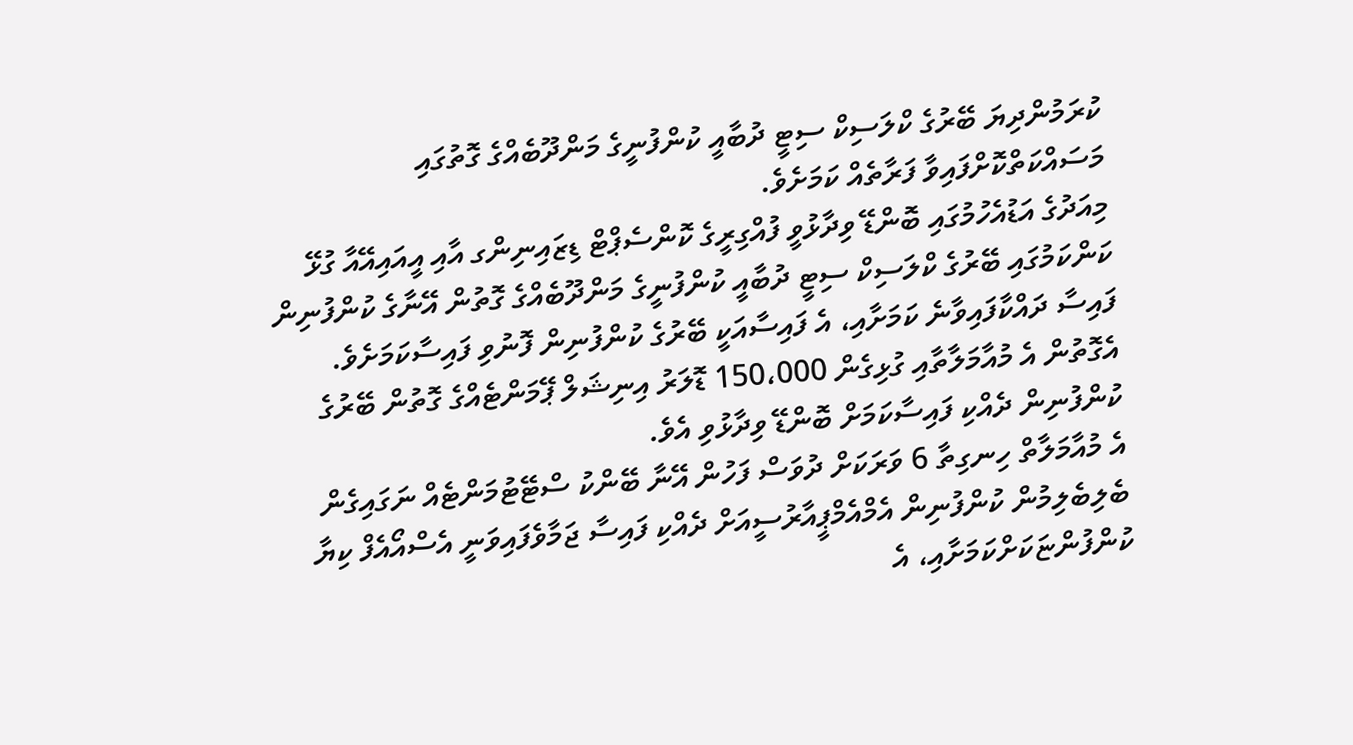ކުރަމުންދިޔަ ބޭރުގެ ކްލަސިކް ސިޓީ ދުބާއީ ކުންފުނީގެ މަންދޫބެއްގެ ގޮތުގައި މަސައްކަތްކޮށްފައިވާ ފަރާތެއް ކަމަށެވެ.
މިއަދުގެ އަޑުއެހުމުގައި ބޮންޑޭ ވިދާޅުވީ ފުއްގިރީގެ ކޮންސެޕްޓް ޑިޒައިނިންގ އާއި އީއައިއޭއާ ގުޅޭ ކަންކަމުގައި ބޭރުގެ ކްލަސިކް ސިޓީ ދުބާއީ ކުންފުނީގެ މަންދޫބެއްގެ ގޮތުން އޭނާގެ ކުންފުނިން ފައިސާ ދައްކާފައިވާނެ ކަމަށާއި، އެ ފައިސާއަކީ ބޭރުގެ ކުންފުނިން ފޮނުވި ފައިސާކަމަށެވެ.
އެގޮތުން އެ މުއާމަލާތާއި ގުޅިގެން 150،000 ޑޮލަރު އިނިޝަލް ޕޭމަންޓެއްގެ ގޮތުން ބޭރުގެ ކުންފުނިން ދެއްކި ފައިސާކަމަށް ބޮންޑޭ ވިދާޅުވި އެވެ.
އެ މުއާމަލާތް ހިނގިތާ 6 ވަރަކަށް ދުވަސް ފަހުން އޭނާ ބޭންކު ސްޓޭޓުމަންޓެއް ނަގައިގެން ބެލިބެލިމުން ކުންފުނިން އެމްއެމްޕީއާރުސީއަށް ދެއްކި ފައިސާ ޖަމާވެފައިވަނީ އެސްއޯއެފް ކިޔާ ކުންފުންޏަކަށްކަމަށާއި، އެ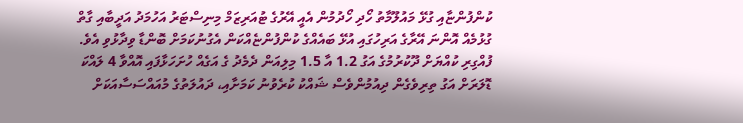ކުންފުންޏާއި ގުޅޭ މައުލޫމާތު ހޯދި ހޯދުމުން އެއީ އޭރުގެ ޓުއަރިޒަމް މިނިސްޓަރު އަހުމަދު އަދީބާއި ގާތް ގުޅުމެއް އޮންނަ އޭރާގެ އަރިހުގައި އުޅޭ ބައެއްގެ ކުންފުންޏެއްކަން އެގުނުކަމަށް ބޮންޑާ ވިދާޅުވި އެވެ.
ފުއްގިރި ކުއްޔަށް ދޫކުރުމުގެ އަގު 1.2 އާ 1.5 މިލިއަން ދެމެދު ގެ އަގެއް ހުށަހަޅާފައި އޮއްވާ 4 ލައްކަ ޑޮލަރަށް އަގު ތިރިވެގެން ދިއުމުންވެސް ޝައްކު ކުރެވުނު ކަމަށާއި، ދައުލަތުގެ މުއައްސަސާއަކަށް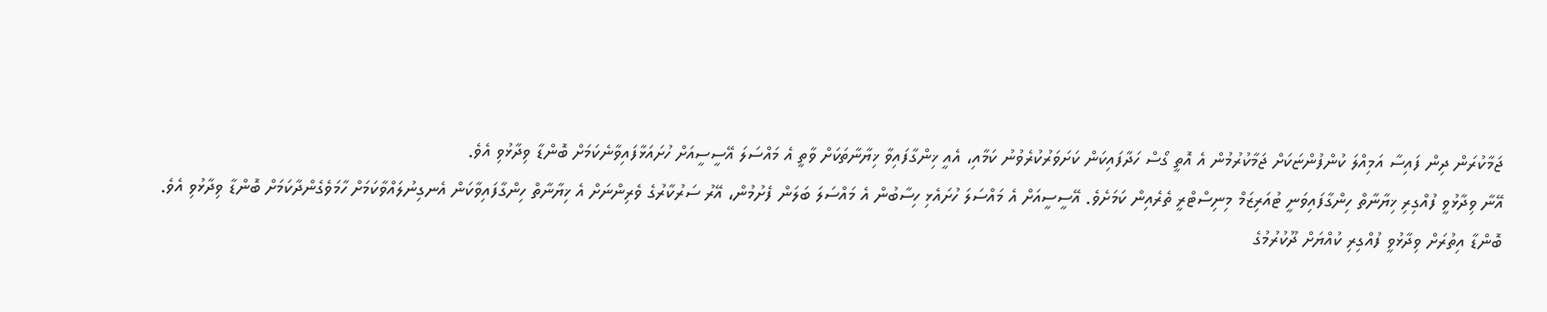ޖަމާކުރަން ދިން ފައިސާ އަމިއްލަ ކުންފުންޏަކަށް ޖަމާކުރުމުން އެ އޮތީ ގޯސް ހަދާފައިކަން ކަށަވަރުކުރެވުނު ކަމާއި، އެއީ ޚިންގާފައިވާ ޚިޔާނާތަކަށް ވާތީ އެ މައްސަލަ އޭސީސީއަށް ހުށައަޅާފައިވާނެކަމަށް ބޮންޑާ ވިދާޅުވި އެވެ.
އޭނާ ވިދާޅުވީ ފުއްގިރި ޚިޔާނާތް ހިންގާފައިވަނީ ޓުއަރިޒަމް މިނިސްޓްރީ ތެރެއިން ކަމަށެވެ. އޭސީސީއަށް އެ މައްސަލަ ހުށައެޅި ހިސާބުން އެ މައްސަލަ ބަލަން ފެށުމުން، އޭރު ސަރުކާރުގެ ވެރިންނަށް އެ ޚިޔާނާތް ހިންގާފައިވާކަން އެނގިނުލައްވާކަމަށް ހާމަވެގެންދާކަމަށް ބޮންޑާ ވިދާޅުވި އެވެ.
ބޮންޑާ އިތުރަށް ވިދާޅުވީ ފުއްގިރި ކުއްޔަށް ދޫކުރުމުގެ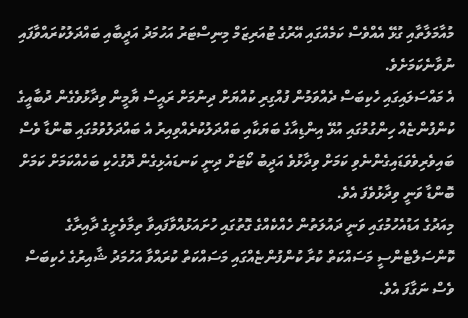މުއާމަލާތާއި ގުޅޭ އެއްވެސް ކަމެއްގައި އޭރުގެ ޓުއަރިޒަމް މިނިސްޓަރު އަހުމަދު އަދީބާއި ބައްދަލުކުރައްވާފައި ނުވާނެކަމަށެވެ.
އެ މައްސަލައިގައި ހެކިބަސް ދެއްވަމުން ފުއްގިރި ކުއްޔަށް ދިނުމަށް ރައީސް ޔާމީން ވިދާޅުވެގެން ދުބާއީގެ ކުންފުންޏެއް ހިންގުމުގައި އުޅޭ އިންޑިއާގެ ބަޔަކާއި ބައްދަލުކުރެއްވިއިރު އެ ބައްދަލުވުމުގައި ބޮންޑާ ވެސް ބައިވެރިވެވަޑައިގެންނެވި ކަމަށް ވިދާޅުވެ އަދީބު ކޯޓަށް ދިނީ ކަނޑައެޅިގެން ދޮގުހެކި ބަހެއްކަމަށް ކަމަށް ބޮންޑާ ވަނީ ވިދާޅުވެފަ އެވެ.
މިއަދުގެ އަޑުއެހުމުގައި ވަނީ ދައުލަތުން ހެއްކެއްގެ ގޮތުގައި ހުށައަޅުއްވާފައިވާ ތިމާވެށީގެ ދާއިރާގެ ކޮންސަލްޓެންސީ މަސައްކަތް ކުރާ ކުންފުންޏެއްގައި މަސައްކަތް ކުރައްވާ އަހުމަދު ޝާއިރުގެ ހެކިބަސް ވެސް ނަގާފަ އެވެ.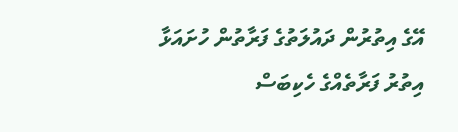އޭގެ އިތުރުން ދައުލަތުގެ ފަރާތުން ހުށައަޅާ އިތުރު ފަރާތެއްގެ ހެކިބަސް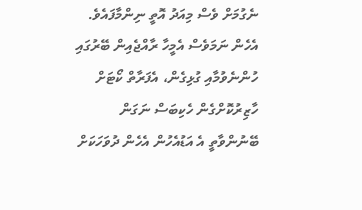ނެގުމަށް ވެސް މިއަދު އޮތީ ނިންމާފައެވެ.
އެހެން ނަމަވެސް އެމީހާ ރާއްޖެއިން ބޭރުގައި ހުންނެވުމާއި ގުޅިގެން، އެފަރާތް ކޯޓަށް ހާޒިރުކޮށްގެން ހެކިބަސް ނަގަން ބޭނުންވާތީ އެ އަޑުއެހުން އެހެން ދުވަހަކަށް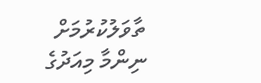ތާވަލުކުރުމަށް ނިންމާ މިއަދުގެ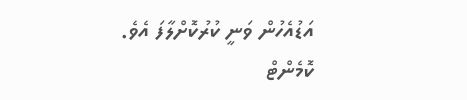އަޑުއެހުން ވަނީ ކުރުކޮށްލާފަ އެވެ.
ކޮމެންޓް